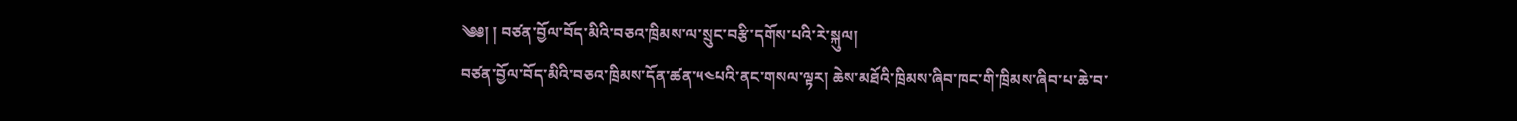༄༅། ། བཙན་བྱོལ་བོད་མིའི་བཅའ་ཁྲིམས་ལ་སྲུང་བརྩི་དགོས་པའི་རེ་སྐུལ།
བཙན་བྱོལ་བོད་མིའི་བཅའ་ཁྲིམས་དོན་ཚན་༥༤པའི་ནང་གསལ་ལྟར། ཆེས་མཐོའི་ཁྲིམས་ཞིབ་ཁང་གི་ཁྲིམས་ཞིབ་པ་ཆེ་བ་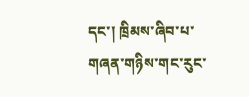དང་། ཁྲིམས་ཞིབ་པ་གཞན་གཉིས་གང་རུང་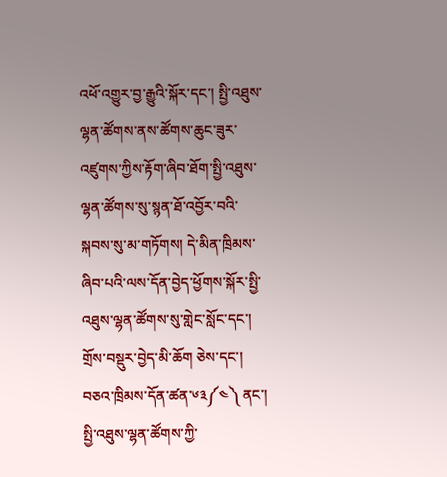འཕོ་འགྱུར་བྱ་རྒྱུའི་སྐོར་དང་། སྤྱི་འཐུས་ལྷན་ཚོགས་ནས་ཚོགས་ཆུང་ཟུར་འཛུགས་ཀྱིས་རྟོག་ཞིབ་ཐོག་སྤྱི་འཐུས་ལྷན་ཚོགས་སུ་སྙན་ཐོ་འབྱོར་བའི་སྐབས་སུ་མ་གཏོགས། དེ་མིན་ཁྲིམས་ཞིབ་པའི་ལས་དོན་བྱེད་ཕྱོགས་སྐོར་སྤྱི་འཐུས་ལྷན་ཚོགས་སུ་གླེང་སློང་དང་། གྲོས་བསྡུར་བྱེད་མི་ཆོག ཅེས་དང་།
བཅའ་ཁྲིམས་དོན་ཚན་༦༣༼༤༽ ནང་། སྤྱི་འཐུས་ལྷན་ཚོགས་ཀྱི་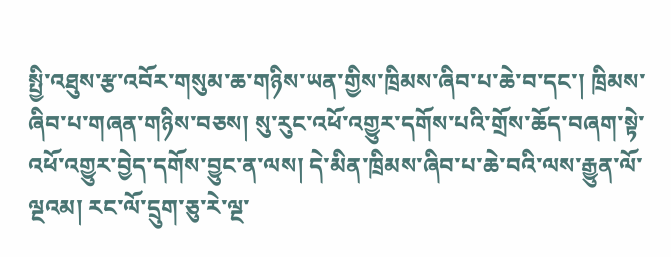སྤྱི་འཐུས་རྩ་འབོར་གསུམ་ཆ་གཉིས་ཡན་གྱིས་ཁྲིམས་ཞིབ་པ་ཆེ་བ་དང་། ཁྲིམས་ཞིབ་པ་གཞན་གཉིས་བཅས། སུ་རུང་འཕོ་འགྱུར་དགོས་པའི་གྲོས་ཆོད་བཞག་སྟེ་འཕོ་འགྱུར་བྱེད་དགོས་བྱུང་ན་ལས། དེ་མིན་ཁྲིམས་ཞིབ་པ་ཆེ་བའི་ལས་རྒྱུན་ལོ་ལྔའམ། རང་ལོ་དྲུག་ཅུ་རེ་ལྔ་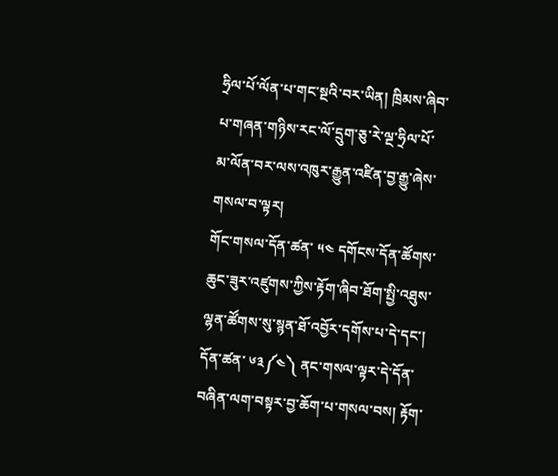ཧྲིལ་པོ་ལོན་པ་གང་སྔའི་བར་ཡིན། ཁྲིམས་ཞིབ་པ་གཞན་གཉིས་རང་ལོ་དྲུག་ཅུ་རེ་ལྔ་ཧྲིལ་པོ་མ་ལོན་བར་ལས་འཁུར་རྒྱུན་འཛིན་བྱ་རྒྱུ་ཞེས་གསལ་བ་ལྟར།
གོང་གསལ་དོན་ཚན་ ༥༤ དགོངས་དོན་ཚོགས་ཆུང་ཟུར་འཛུགས་ཀྱིས་རྟོག་ཞིབ་ཐོག་སྤྱི་འཐུས་ལྷན་ཚོགས་སུ་སྙན་ཐོ་འབྱོར་དགོས་པ་དེ་དང་། དོན་ཚན་ ༦༣༼༤༽ ནང་གསལ་ལྟར་དེ་དོན་བཞིན་ལག་བསྟར་བྱ་ཆོག་པ་གསལ་བས། རྟོག་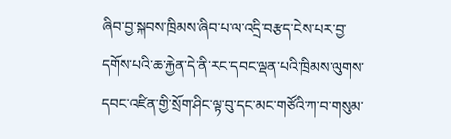ཞིབ་བྱ་སྐབས་ཁྲིམས་ཞིབ་པ་ལ་འདྲི་བརྩད་ངེས་པར་བྱ་དགོས་པའི་ཆ་རྐྱེན་དེ་ནི་རང་དབང་ལྡན་པའི་ཁྲིམས་ལུགས་དབང་འཛིན་གྱི་སྲོག་ཤིང་ལྟ་བུ་དང་མང་གཙོའི་ཀ་བ་གསུམ་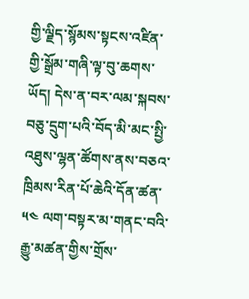གྱི་ལྗིད་སྙོམས་སྟངས་འཛིན་གྱི་སྒྲོམ་གཞི་ལྟ་བུ་ཆགས་ཡོད། དེས་ན་བར་ལམ་སྐབས་བཅུ་དྲུག་པའི་བོད་མི་མང་སྤྱི་འཐུས་ལྷན་ཚོགས་ནས་བཅའ་ཁྲིམས་རིན་པོ་ཆེའི་དོན་ཚན་ ༥༤ ལག་བསྟར་མ་གནང་བའི་རྒྱུ་མཚན་གྱིས་གྲོས་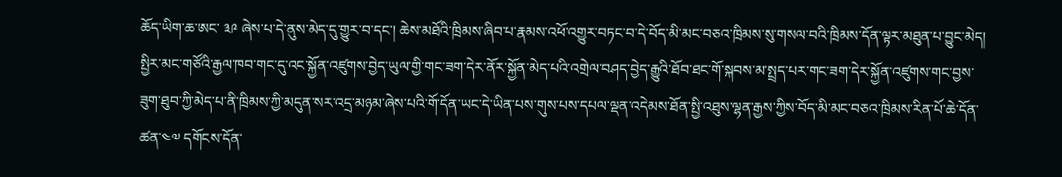ཆོད་ཡིག་ཆ་ཨང་ ༣༩ ཞེས་པ་དེ་ནུས་མེད་དུ་གྱུར་བ་དང་། ཆེས་མཐོའི་ཁྲིམས་ཞིབ་པ་རྣམས་འཕོ་འགྱུར་བཏང་བ་དེ་བོད་མི་མང་བཅའ་ཁྲིམས་སུ་གསལ་བའི་ཁྲིམས་དོན་ལྟར་མཐུན་པ་བྱུང་མེད།
སྤྱིར་མང་གཙོའི་རྒྱལ་ཁབ་གང་དུ་འང་སྐྱོན་འཛུགས་བྱེད་ཡུལ་གྱི་གང་ཟག་དེར་ནོར་སྐྱོན་མེད་པའི་འགྲེལ་བཤད་བྱེད་རྒྱུའི་ཐོབ་ཐང་གོ་སྐབས་མ་སྤྲད་པར་གང་ཟག་དེར་སྐྱོན་འཛུགས་གང་བྱས་ཟུག་ཐུབ་ཀྱི་མེད་པ་ནི་ཁྲིམས་ཀྱི་མདུན་སར་འདྲ་མཉམ་ཞེས་པའི་གོ་དོན་ཡང་དེ་ཡིན་པས་གུས་པས་དཔལ་ལྡན་འདེམས་ཐོན་སྤྱི་འཐུས་ལྷན་རྒྱས་ཀྱིས་བོད་མི་མང་བཅའ་ཁྲིམས་རིན་པོ་ཆེ་དོན་ཚན་༤༧ དགོངས་དོན་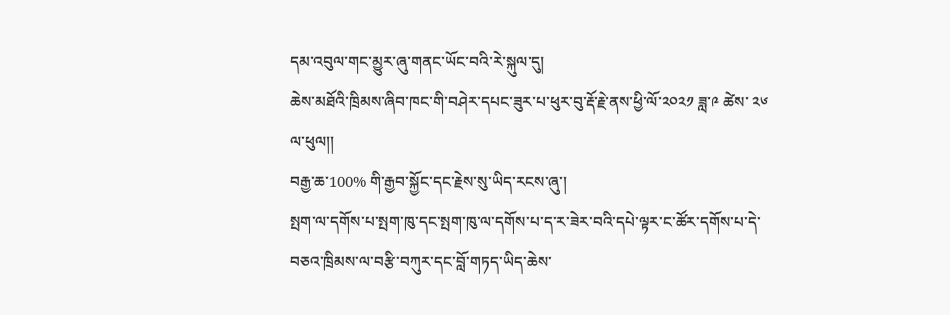དམ་འབུལ་གང་མྱུར་ཞུ་གནང་ཡོང་བའི་རེ་སྐུལ་དུ།
ཆེས་མཐོའི་ཁྲིམས་ཞིབ་ཁང་གི་བཤེར་དཔང་ཟུར་པ་ཕུར་བུ་རྡོ་རྗེ་ནས་ཕྱི་ལོ་༢༠༢༡ ཟླ་༩ ཚེས་ ༢༦ ལ་ཕུལ།།
བརྒྱ་ཆ་100% གི་རྒྱབ་སྐྱོང་དང་རྗེས་སུ་ཡིད་རངས་ཞུ་།
སྤག་ལ་དགོས་པ་སྤག་ཁུ་དང་སྤག་ཁུ་ལ་དགོས་པ་ད་ར་ཟེར་བའི་དཔེ་ལྟར་ང་ཚོར་དགོས་པ་དེ་བཅའ་ཁྲིམས་ལ་བརྩི་བཀུར་དང་བློ་གཏད་ཡིད་ཆེས་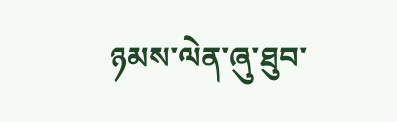ཉམས་ལེན་ཞུ་ཐུབ་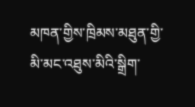མཁན་གྱིས་ཁྲིམས་མཐུན་གྱི་མི་མང་འཐུས་མིའི་སྒྲིག་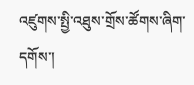འཛུགས་སྤྱི་འཐུས་གྲོས་ཚོགས་ཞིག་དགོས་།